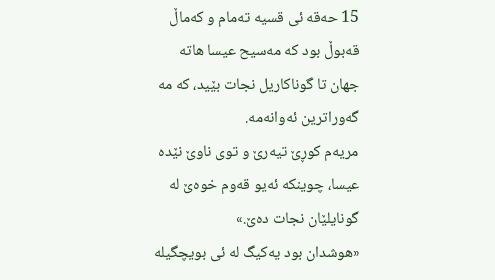15 حەقه ئی قسیه تەمام و کەماڵ قەبوڵ بود که مەسیح عیسا هاته جهان تا گوناکاریل نجات بێید، که مه گەوراترین ئەوانەمە.
مریەم کوڕێ تیەرێ و توی ناوێ نێده عیسا، چوینکه ئەیو قەوم خوەێ له گونایلێان نجات دەێ.»
«هوشدان بود یەکیگ له ئی بویچگیله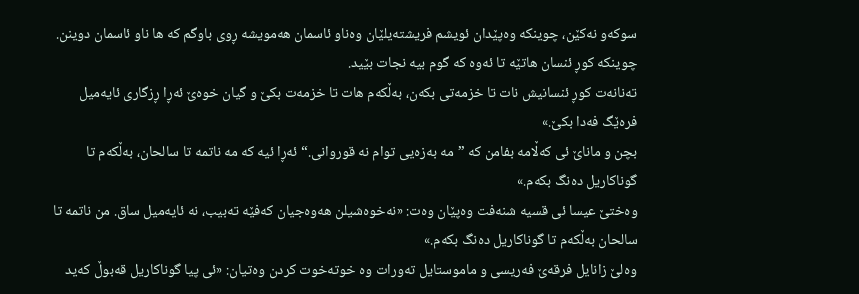سوکەو نەکێن، چوینکه وەپێدان ئویشم فریشتەیلێان وەناو ئاسمان هەمویشه ڕوی باوگم که ها ناو ئاسمان دوینن.
چوینکه کوڕ ئنسان هاتێه تا ئەوه که گوم بیه نجات بێید.
تەنانەت کوڕ ئنسانیش نات تا خزمەتی بکەن، بەڵکەم هات تا خزمەت بکێ و گیان خوەێ ئەڕا ڕزگاری ئایەمیل فرەێگ فەدا بکێ.»
بچن و ماناێ ئی کەڵامه بفامن که ”مه بەزەیی توام نه قوروانی.“ ئەڕا ئیه که مه ناتمه تا سالحان، بەڵکەم تا گوناکاریل دەنگ بکەم.»
وەختێ عیسا ئی قسیه شنەفت وەپێان وەت: «نەخوەشیلن هەوەجیان کەفێه تەبیب، نه ئایەمیل ساق. من ناتمه تا سالحان بەڵکەم تا گوناکاریل دەنگ بکەم.»
وەلێ زانایل فرقەێ فەریسی و ماموستایل تەورات وه خوتەخوت کردن وەتیان: «ئی پیا گوناکاریل قەبوڵ کەید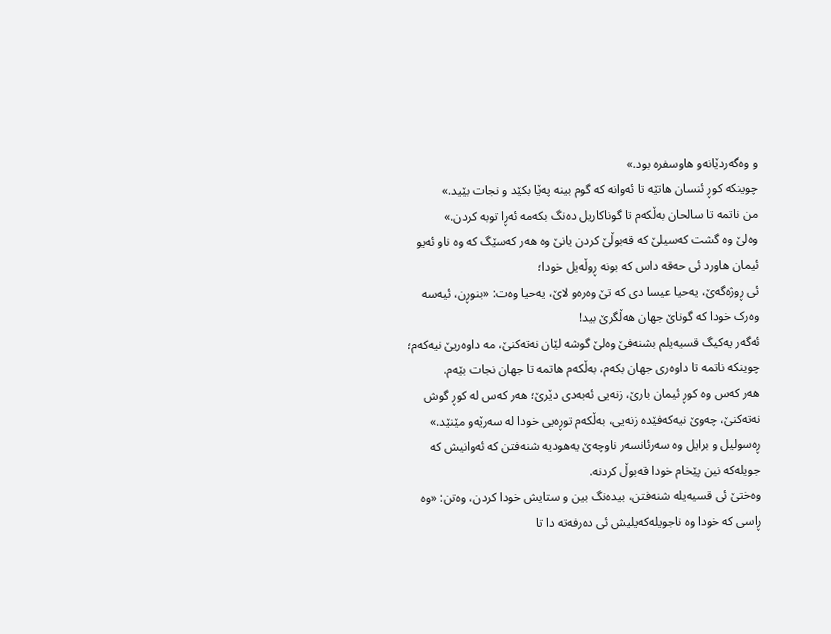و وەگەردێانەو هاوسفره بود.»
چوینکه کوڕ ئنسان هاتێه تا ئەوانه که گوم بینه پەێا بکێد و نجات بێید.»
من ناتمه تا سالحان بەڵکەم تا گوناکاریل دەنگ بکەمه ئەڕا توبه کردن.»
وەلێ وه گشت کەسیلێ که قەبوڵێ کردن یانێ وه هەر کەسێگ که وه ناو ئەیو ئیمان هاورد ئی حەقه داس که بونه ڕوڵەیل خودا؛
ئی ڕوژەگەێ، یەحیا عیسا دی که تێ وەرەو لاێ، یەحیا وەت: «بنوڕن، ئیەسه وەرک خودا که گوناێ جهان هەڵگرێ بید!
ئەگەر یەکیگ قسیەیلم بشنەفێ وەلێ گوشه لێان نەتەکنێ، مه داوەریێ نیەکەم؛ چوینکه ناتمه تا داوەری جهان بکەم، بەڵکەم هاتمه تا جهان نجات بێەم.
هەر کەس وه کوڕ ئیمان بارێ، زنەیی ئەبەدی دێرێ؛ هەر کەس له کوڕ گوش نەتەکنێ، چەوێ نیەکەفێدە زنەیی، بەڵکەم توڕەیی خودا له سەرێەو مێنێد.»
ڕەسولیل و برایل وه سەرئانسەر ناوچەێ یەهودیه شنەفتن که ئەوانیش که جویلەکە نین پێخام خودا قەبوڵ کردنه.
وەختێ ئی قسیەیله شنەفتن، بیدەنگ بین و ستایش خودا کردن، وەتن: «وه ڕاسی که خودا وه ناجویلەکەیلیش ئی دەرفەته دا تا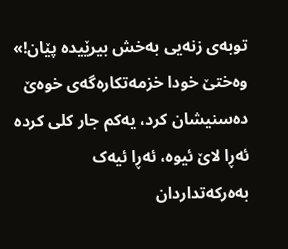توبەی زنەیی بەخش بیرێیده پێان!»
وەختێ خودا خزمەتکارەگەی خوەێ دەسنیشان کرد، یەکم جار کلی کرده ئەڕا لاێ ئیوه، ئەڕا ئیەک بەەرکەتداردان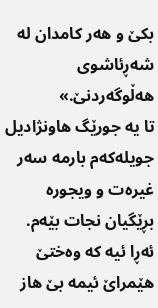بکێ و هەر کامدان له شەڕئاشوی هەڵوگەردنێ.»
تا یە جورێگ هاونژادیل جویلەکەم بارمه سەر غیرەت و ویجوره بڕێگیان نجات بێەم.
ئەڕا ئیه که وەختێ هێمراێ ئیمه بێ هاز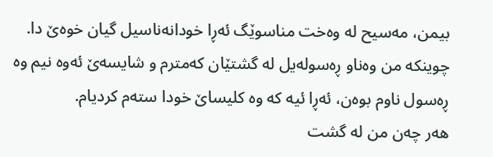بیمن، مەسیح له وەخت مناسوێگ ئەڕا خودانەناسیل گیان خوەێ دا.
چوینکه من وەناو ڕەسولەیل له گشتێان کەمترم و شایسەێ ئەوه نیم وه ڕەسول ناوم بوەن، ئەڕا ئیه که وه کلیساێ خودا ستەم کردیام.
هەر چەن من له گشت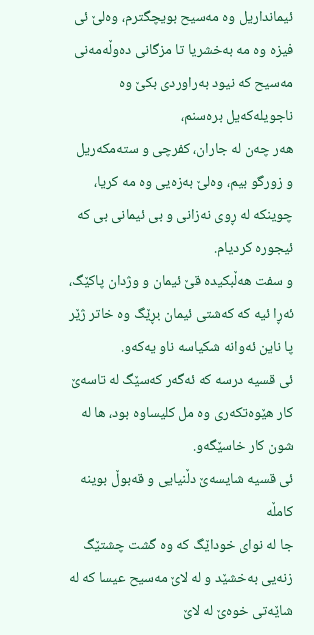ئیمانداریل وه مەسیح بویچگترم، وەلێ ئی فیزه وه مه بەخشریا تا مزگانی دەوڵەمەنی مەسیح که نیود بەراوردی بکێ وه ناجویلەکەیل برەسنم،
هەر چەن له جاران، کفرچی و ستەمکەریل و زورگو بیم، وەلێ بەزەیی وە مه کریا، چوینکه له ڕوی نەزانی و بی ئیمانی بی که ئیجوره کردیام.
و سفت هەڵبکیده قێ ئیمان و وژدان پاکێگ، ئەڕا ئیه که کەشتی ئیمان بڕێگ وه خاتر ژێر پا ناین ئەوانه شکیاسه ناو یەکەو.
ئی قسیه درسه که ئەگەر کەسێگ له تاسەێ کار هێوەتکەری وه مل کلیساوه بود، ها له شون کار خاسێگەو.
ئی قسیه شایسەێ دڵنیایی و قەبوڵ بوینه کامڵه
جا له نوای خوداێگ که وه گشت چشتێگ زنەیی بەخشێد و له لاێ مەسیح عیسا که له شاێەتی خوەێ له لاێ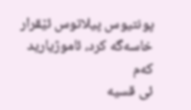پونتیوس پیلاتوس ئێقرار خاسەگه کرد، ئاموژیارید کەم
ئی قسیه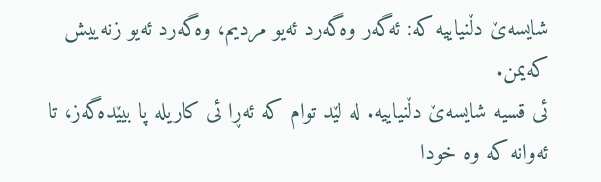شایسەێ دڵنیاییه که: ئەگەر وەگەرد ئەیو مردیم، وەگەرد ئەیو زنەییش کەیمن.
ئی قسیه شایسەێ دڵنیاییه. له لێد توام که ئەڕا ئی کاریله پا بیێدەگەز، تا ئەوانه که وه خودا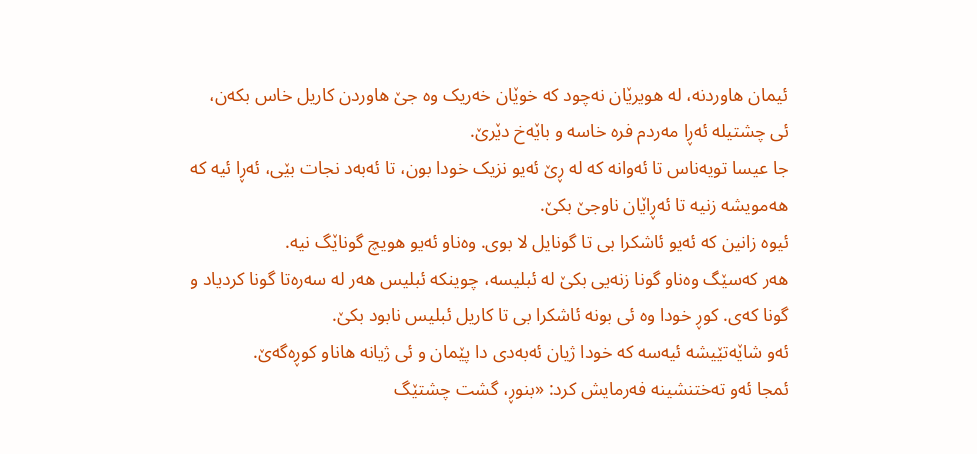ئیمان هاوردنه، له هویرێان نەچود که خوێان خەریک وه جێ هاوردن کاریل خاس بکەن، ئی چشتیله ئەڕا مەردم فره خاسه و باێەخ دێرێ.
جا عیسا تویەناس تا ئەوانه که له ڕێ ئەیو نزیک خودا بون، تا ئەبەد نجات بێی، ئەڕا ئیه که هەمویشه زنیه تا ئەڕاێان ناوجێ بکێ.
ئیوه زانین که ئەیو ئاشکرا بی تا گونایل لا بوی. وەناو ئەیو هویچ گوناێگ نیه.
هەر کەسێگ وەناو گونا زنەیی بکێ له ئبلیسه، چوینکه ئبلیس هەر له سەرەتا گونا کردیاد و گونا کەی. کوڕ خودا وه ئی بونه ئاشکرا بی تا کاریل ئبلیس نابود بکێ.
ئەو شاێەتێیشه ئیەسه که خودا ژیان ئەبەدی دا پێمان و ئی ژیانه هاناو کوڕەگەێ.
ئمجا ئەو تەختنشینه فەرمایش کرد: «بنوڕ، گشت چشتێگ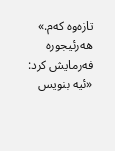تازەوه کەم.» هەرئیجوره فەرمایش کرد: «ئیه بنویس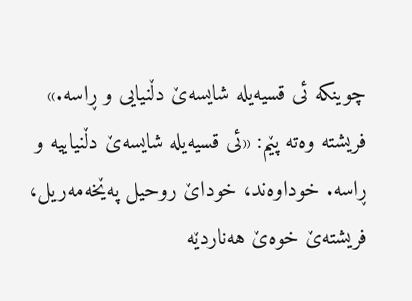چوینکه ئی قسیەيله شایسەێ دڵنیایی و ڕاسه.»
فریشته وەته پێم: «ئی قسیەيله شایسەێ دڵنیاییه و ڕاسه. خوداوەند، خوداێ روحیل پەێخەمەریل، فریشتەێ خوەێ هەناردێه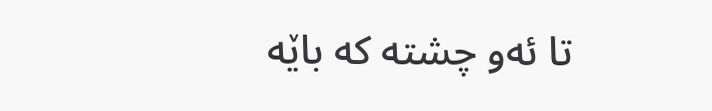تا ئەو چشته که باێه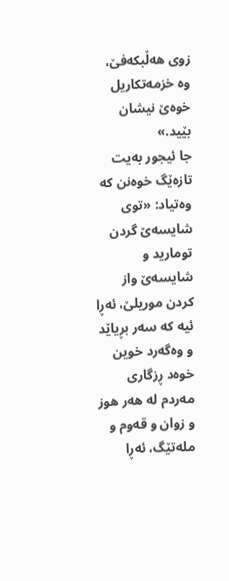زوی هەڵبکەفێ، وه خزمەتکاریل خوەێ نیشان بێید.»
جا ئیجور بەیت تازەێگ خوەنن که وەتیاد: «توی شایسەێ گردن تومارید و شایسەێ واز کردن موریلێ، ئەڕا ئیه که سەر بڕیاێد و وەگەرد خوین خوەد ڕزگاری مەردم له هەر هوز و زوان و قەوم و ملەتێگ، ئەڕا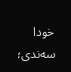خودا سەندی؛